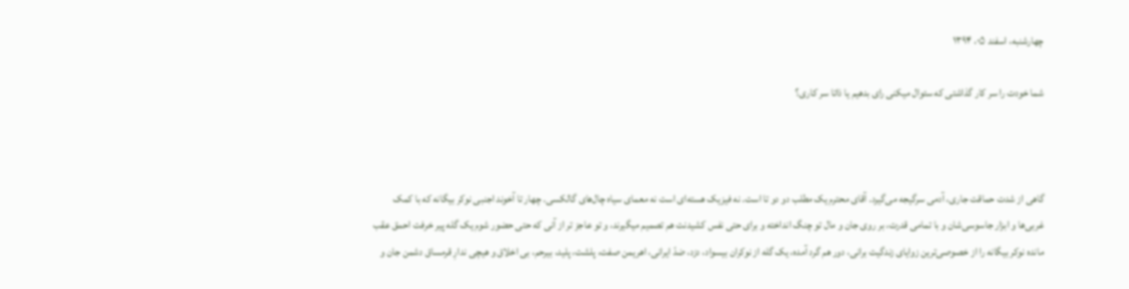چهارشنبه، اسفند ۰۵، ۱۳۹۴

شما خودت را سر کار گذاشتی‌ که سئوال میکنی‌ رای بدهیم یا ذاتا سر کاری؟



گاهی‌ از شدت حماقت جاری، آدمی‌ سرگیجه می‌گیرد. آقای محترم یک مطلب دو دو تا است. نه فیزیک هسته‌ای است نه معمای سیاه چال‌های گالکسی. چهار تا آخوند اجنبی نوکر بیگانه که با کمک غربی‌ها و ابزار جاسوسی‌شان و با تمامی قدرت، بر روی جان و مال تو چنگ انداخته و برای حتی نفس کشیدنت هم تصمیم میگیرند، و تو عاجز تر از آنی که حتی حضور شوم یک گله پیر خرفت احمق عقب مانده نوکر بیگانه را از خصوصی‌ترین زوایای زندگیت برانی، دور هم گرد آمده، یک گله از نوکران بیسواد، دزد، ضدّ ایرانی‌، اهریمن صفت، پلشت، پلید، بیرحم، بی‌ اخلاق و هیچی‌ ندارِ قرمساق دشمن جان و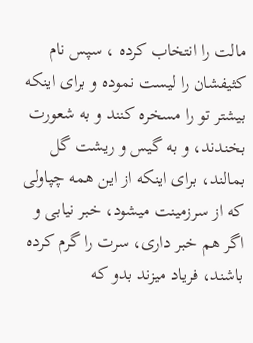مالت را انتخاب کرده ، سپس نام کثیفشان را لیست نموده و برای اینکه بیشتر تو را مسخره کنند و به شعورت بخندند، و به گیس و ریشت گل بمالند، برای اینکه از این همه چپاولی که از سرزمینت میشود، خبر نیابی و اگر هم خبر داری، سرت را گرم کرده باشند، فریاد میزند بدو که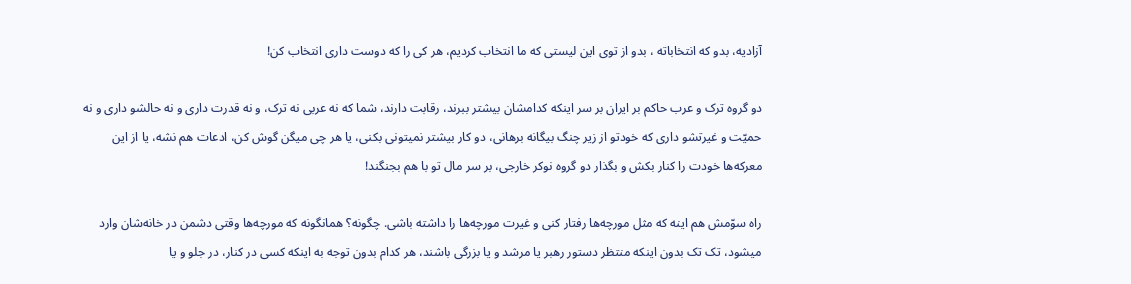آزادیه، بدو که انتخاباته ، بدو از توی این لیستی که ما انتخاب کردیم، هر کی‌ را که دوست داری انتخاب کن!

دو گروه ترک و عرب حاکم بر ایران بر سر اینکه کدامشان بیشتر ببرند، رقابت دارند، شما که نه عربی‌ نه ترک، و نه قدرت داری و نه حالشو داری و نه حمیّت و غیرتشو داری که خودتو از زیر چنگ بیگانه برهانی، دو کار بیشتر نمیتونی‌ بکنی‌، یا هر چی‌ میگن گوش کن، ادعات هم نشه، یا از این معرکه‌ها خودت را کنار بکش و بگذار دو گروه نوکر خارجی‌، بر سر مال تو با هم بجنگند!

راه سوّمش هم اینه که مثل مورچه‌ها رفتار کنی‌ و غیرت مورچه‌ها را داشته باشی‌. چگونه؟ همانگونه که مورچه‌ها وقتی‌ دشمن در خانه‌شان وارد میشود، تک تک بدون اینکه منتظر دستور رهبر یا مرشد و یا بزرگی‌ باشند، هر کدام بدون توجه به اینکه کسی‌ در کنار، در جلو و یا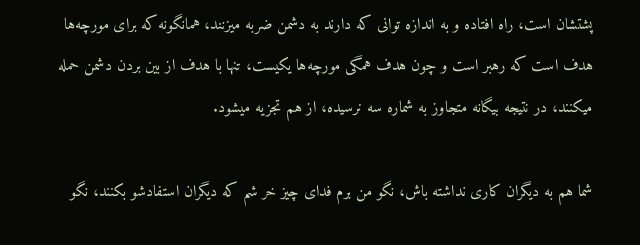پشتشان است، راه افتاده و به اندازه توانی‌ که دارند به دشمن ضربه میزنند، همانگونه که برای مورچه‌ها هدف است که رهبر است و چون هدف همگی‌ مورچه‌ها یکیست، تنها با هدف از بین بردن دشمن حمله میکنند، در نتیجه بیگانه متجاوز به شماره سه نرسیده، از هم تجزیه میشود.

شما هم به دیگران کاری نداشته باش، نگو من برم فدای چیز خر شم که دیگران استفادشو بکنند، نگو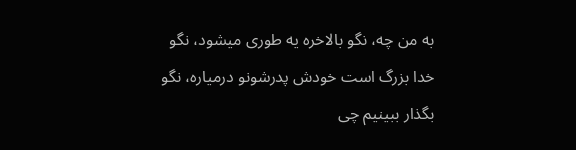به من چه، نگو بالاخره یه طوری میشود، نگو خدا بزرگ است خودش پدرشونو درمیاره، نگو بگذار ببینیم چی‌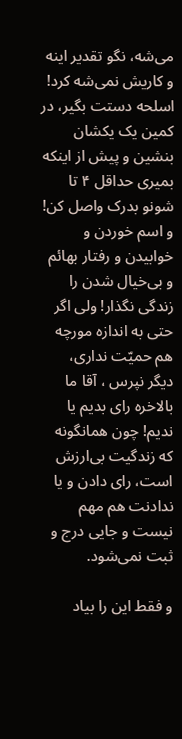می‌شه، نگو تقدیر اینه و کاریش نمی‌شه کرد! اسلحه دستت بگیر، در کمین یک یکشان بنشین و پیش از اینکه بمیری حداقل ۴ تا شونو بدرک واصل کن! و اسم خوردن و خوابیدن و رفتار بهائم و بی‌خیال شدن را زندگی‌ نگذار! ولی‌ اگر حتی به اندازه مورچه هم حمیّت نداری، دیگر نپرس ، آقا ما بالاخره رای بدیم یا ندیم! چون همانگونه که زندگیت بی‌ارزش است، رای دادن و یا ندادنت هم مهم نیست و جایی‌ درج و ثبت نمی‌شود.

و فقط این را بیاد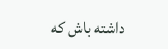داشته باش که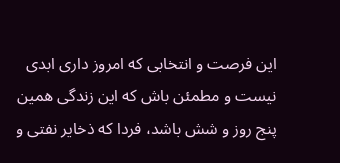این فرصت و انتخابی که امروز داری ابدی نیست و مطمئن باش که این زندگی‌ همین پنج روز و شش باشد، فردا که ذخایر نفتی‌ و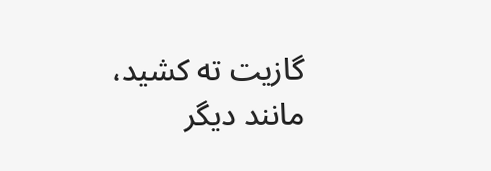گازیت ته کشید، مانند دیگر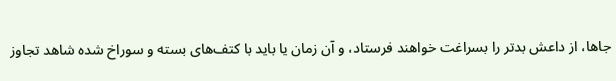جاها، از داعش بدتر را بسراغت خواهند فرستاد، و آن زمان یا باید با کتف‌های بسته و سوراخ شده شاهد تجاوز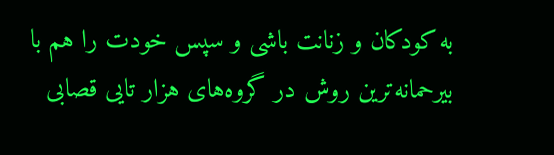به کودکان و زنانت باشی‌ و سپس خودت را هم با بیرحمانه‌ترین روش در گروه‌های هزار تایی قصابی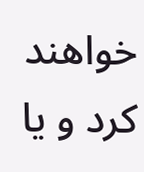خواهند کرد و یا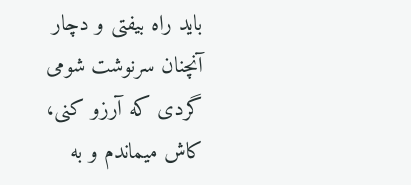باید راه بیفتی و دچار آنچنان سرنوشت شومی گردی که آرزو کنی‌، کاش میماندم و به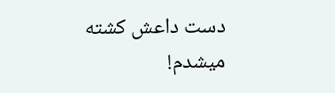دست داعش کشته میشدم!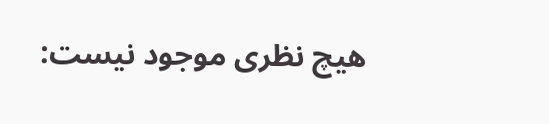هیچ نظری موجود نیست: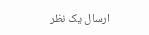ارسال یک نظر